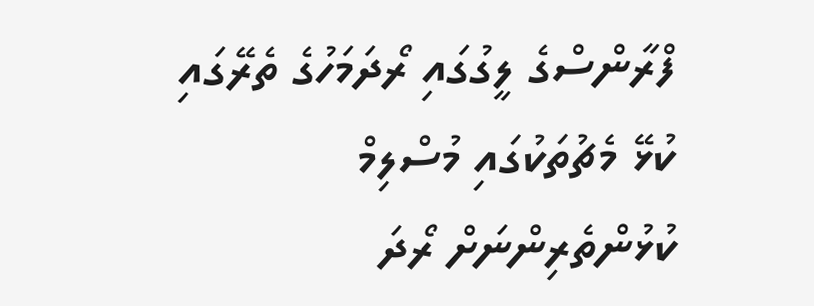ފްރާންސްގެ ލީގުގައި ރޯދަމަހުގެ ތެރޭގައި ކުޅޭ މެޗުތަކުގައި މުސްލިމް ކުޅުންތެރިންނަށް ރޯދަ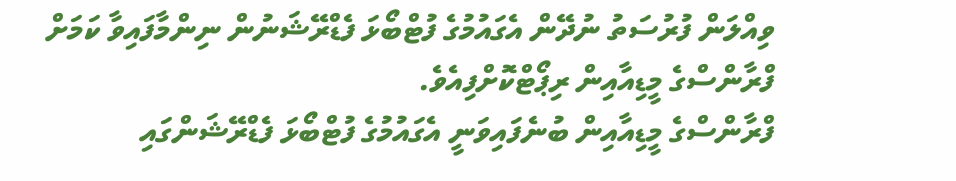ވިއްލަން ފުރުސަތު ނުދޭން އެގައުމުގެ ފުޓްބޯޅަ ފެޑްރޭޝަނުން ނިންމާފައިވާ ކަމަށް ފްރާންސްގެ މީޑިއާއިން ރިޕޯޓްކޮށްފިއެވެ.
ފްރާންސްގެ މީޑިއާއިން ބުނެފައިވަނީ އެގައުމުގެ ފުޓްބޯޅަ ފެޑްރޭޝަންގައި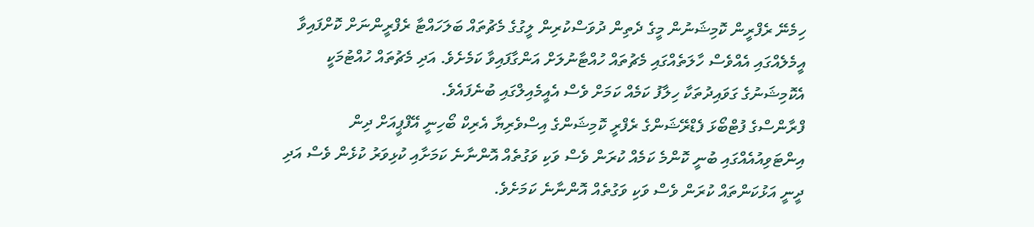ހިމެނޭ ރެފްރީން ކޮމިޝަނުން މީގެ ދެތިން ދުވަސްކުރިން ލީގުގެ މެޗުތައް ބަލަހައްޓާ ރެފްރީންނަށް ކޮށްފައިވާ އީމެލެއްގައި އެއްވެސް ހާލަތެއްގައި މެޗުތައް ހުއްޓާނުލަށް އަންގާފައިވާ ކަމެށެވެ. އަދި މެޗުތައް ހުއްޓުމަކީ އެކޮމިޝަނުގެ ގަވައިދުތަކާ ހިލާފު ކަމެއް ކަމަށް ވެސް އެއީމެއިލްގައި ބުނެފައެވެ.
ފްރާންސްގެ ފުޓްބޯޅަ ފެޑްރޭޝަންގެ ރެފްރީ ކޮމިޝަންގެ އިސްވެރިޔާ އެރިކް ބޯހިނީ އޭފްޕީއަށް ދިން އިންޓަވިއުއެއްގައި ބުނީ ކޮންމެ ކަމެއް ކުރަން ވެސް ވަކި ވަގުތެއް އޮންނާނެ ކަމަށާއި ކުޅިވަރު ކުޅެން ވެސް އަދި ދީނީ އަޅުކަންތައް ކުރަން ވެސް ވަކި ވަގުތެއް އޮންނާނެ ކަމަށެވެ.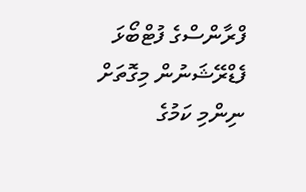ފްރާންސްގެ ފުޓްބޯޅަ ފެޑްރޭޝަނުން މިގޮތަށް ނިންމި ކަމުގެ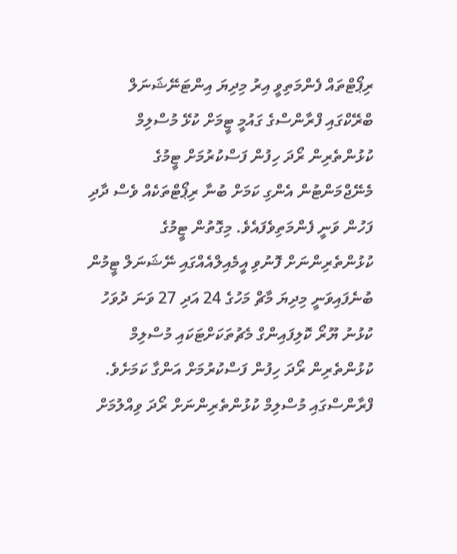ރިޕޯޓްތައް ފެންމަތިވީ އިރު މިދިޔަ އިންޓަނޭޝަނަލް ބްރޭކްގައި ފްރާންސްގެ ގައުމީ ޓީމަށް ކުޅޭ މުސްލިމް ކުޅުންތެރިން ރޯދަ ހިފުން ފަސްކުރުމަށް ޓީމުގެ މެނޭޖްމަންޓުން އެންގި ކަމަށް ބުނާ ރިޕޯޓްތަކެއް ވެސް ދާދި ފަހުން ވަނީ ފެންމަތިވެފައެވެ. މިގޮތުން ޓީމުގެ ކުޅުންތެރިންނަށް ފޮނުވި އީމެއިލްއެއްގައި ނޭޝަނަލް ޓީމުން ބުނެފައިވަނީ މިދިޔަ މާޗް މަހުގެ 24 އަދި 27 ވަނަ ދުވަހު ކުޅުނު ޔޫރޯ ކޮލިފައިންގް މެޗުތަކަށްޓަކައި މުސްލިމް ކުޅުންތެރިން ރޯދަ ހިފުން ފަސްކުރުމަށް އަންގާ ކަމަށެވެ.
ފްރާންސްގައި މުސްލިމް ކުޅުންތެރިންނަށް ރޯދަ ވިއްލުމަށް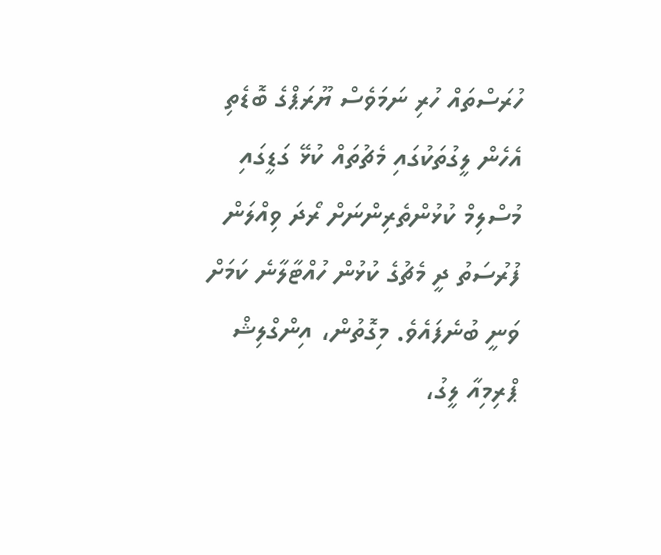ހުރަސްތައް ހުރި ނަމަވެސް ޔޫރަޕްގެ ބޮޑެތި އެހެން ލީގުތަކުގައި މެޗުތައް ކުޅޭ ގަޑީގައި މުސްލިމް ކުޅުންތެރިންނަށް ރޯދަ ވިއްލަން ފުރުސަތު ދީ މެޗުގެ ކުޅުން ހުއްޓާލާނެ ކަމަށް ވަނީ ބުނެފައެވެ. މިގޮތުން، އިންގްލިޝް ޕްރިމިއާ ލީގު،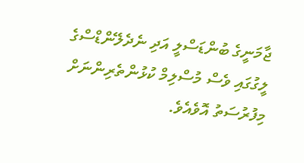ޖާމަނީގެ ބުންޑަސްލީ އަދި ނެދެލޭންޑްސްގެ ލީގުގައި ވެސް މުސްލިމް ކުޅުންތެރިންނަށް މިފުރުސަތު އޮވެއެވެ.